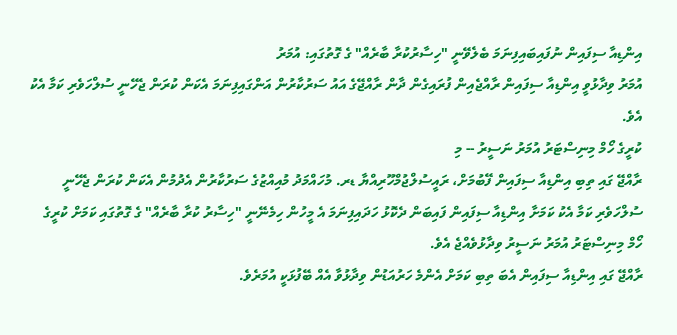އިންޑިއާ ސިފައިން ނުފައިބައިފިނަމަ ބެލެވޭނީ "ހިސާރުކުރާ ބާރެއް" ގެ ގޮތުގައި: އުމަރު
އުމަރު ވިދާޅުވީ އިންޑިއާ ސިފައިން ރާއްޖެއިން ފުރައިގެން ދާން ރާއްޖޭގެ އައު ސަރުކާރުން އަންގައިފިނަމަ އެކަން ކުރަން ޖެހޭނީ ސުލްހަވެރި ކަމާ އެކު އެވެ.
ކުރީގެ ހޯމް މިނިސްޓަރު އުމަރު ނަސީރު -- މި
ރާއްޖޭ ގައި ތިބި އިންޑިއާ ސިފައިން ފޭބުމަށް، ރައީސުލްޖުމްހޫރިއްޔާ ޑރ. މުހައްމަދު މުއިއްޒުގެ ސަރުކާރުން އެދުމުން އެކަން ކުރަން ޖެހޭނީ ސުލްހަވެރި ކަމާ އެކު ކަމަށާ އިންޑިއާ ސިފައިން ފައިބަން ދެކޮޅު ހަދައިފިނަމަ އެ މީހުން ހިމެނޭނީ "ހިސާރު ކުރާ ބާރެއް" ގެ ގޮތުގައި ކަމަށް ކުރީގެ ހޯމް މިނިސްޓަރު އުމަރު ނަސީރު ވިދާޅުވެއްޖެ އެވެ.
ރާއްޖޭ ގައި އިންޑިއާ ސިފައިން އެބަ ތިބި ކަމަށް އެންމެ ހަރުއަޑުން ވިދާޅުވާ އެއް ބޭފުޅަކީ އުމަރެވެ.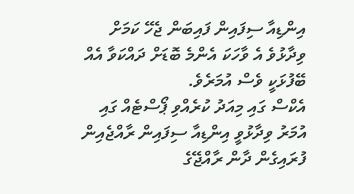އިންޑިއާ ސިފައިން ފައިބަން ޖެހޭ ކަމަށް ވިދާޅުވެ އެ ވާހަކަ އެންމެ ބޮޑަށް ދައްކަވާ އެއް ބޭފުޅަކީ ވެސް އުމަރެވެ.
އެކްސް ގައި މިއަދު ކުރެއްވި ޕޯސްޓެއް ގައި އުމަރު ވިދާޅުވީ އިންޑިއާ ސިފައިން ރާއްޖެއިން ފުރައިގެން ދާން ރާއްޖޭގެ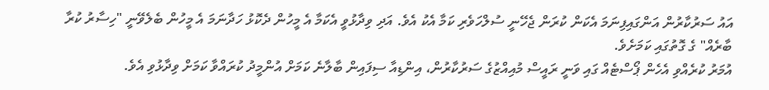އައު ސަރުކާރުން އަންގައިފިނަމަ އެކަން ކުރަން ޖެހޭނީ ސުލްހަވެރި ކަމާ އެކު އެވެ. އަދި ވިދާޅުވީ އެކަމާ އެ މީހުން ދެކޮޅު ހަދާނަމަ އެ މީހުން ބެލެވޭނީ "ހިސާރު ކުރާ ބާރެއް" ގެ ގޮތުގައި ކަމަށެވެ.
އުމަރު ކުރެއްވި އެހެން ޕޯސްޓެއް ގައި ވަނީ ރައީސް މުއިއްޒުގެ ސަރުކާރުން، އިންޑިއާ ސިފައިން ބާލާނެ ކަމަށް އުންމީދު ކުރައްވާ ކަމަށް ވިދާޅުވި އެވެ.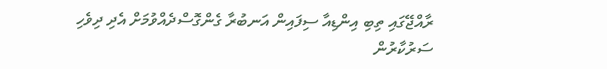ރާއްޖޭގައި ތިބި އިންޑިއާ ސިފައިން އަނބުރާ ގެންގޮސްދެއްވުމަށް އެދި ދިވެހި ސަރުކާރުން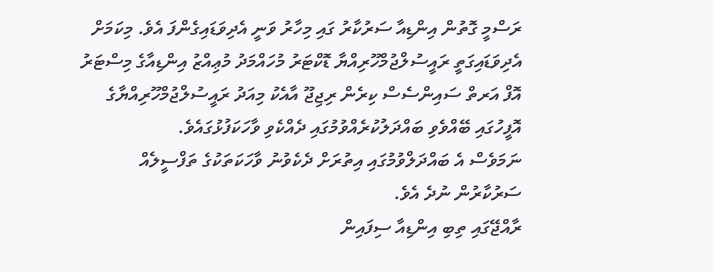ރަސްމީ ގޮތުން އިންޑިއާ ސަރުކާރު ގައި މިހާރު ވަނީ އެދިވަޑައިގެންފަ އެވެ. މިކަމަށް އެދިވަޑައިގަތީ ރައީސުލްޖުމްހޫރިއްޔާ ޑޮކްޓަރު މުހައްމަދު މުޢިއްޒު އިންޑިއާގެ މިސްޓަރު އޮފް އަރތް ސައިންސެސް ކިރެން ރިޖިޖޫ އާއެކު މިއަދު ރައީސުލްޖުމްހޫރިއްޔާގެ އޮފީހުގައި ބޭއްވެވި ބައްދަލުކުރެއްވުމުގައި ދެއްކެވި ވާހަކަފުޅުގައެވެ.
ނަމަވެސް އެ ބައްދަލްވުމުގައި އިތުރަށް ދެކެވުނު ވާހަކަތަކުގެ ތަފްސީލެއް ސަރުކާރުން ނުދެ އެވެ.
ރާއްޖޭގައި ތިބި އިންޑިއާ ސިފައިން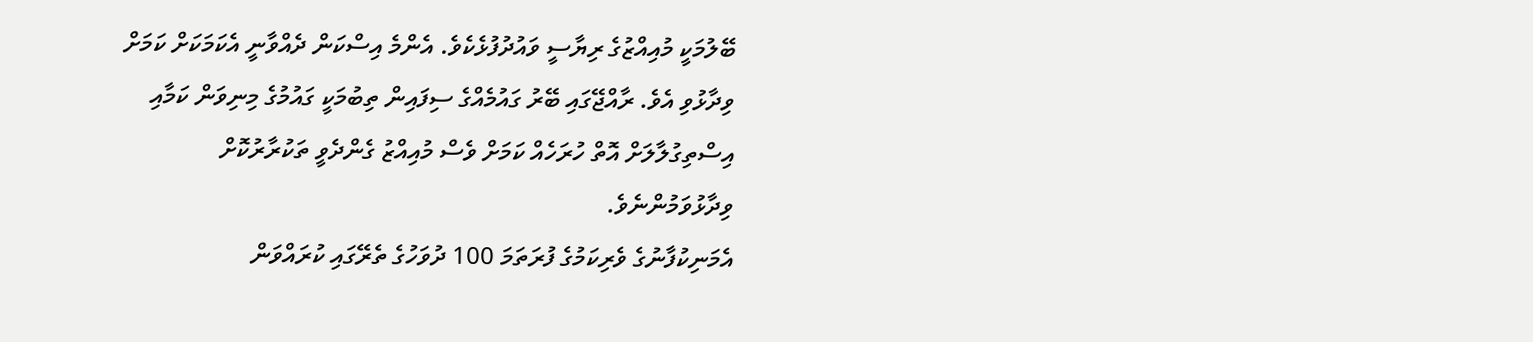ބޭލުމަކީ މުއިއްޒުގެ ރިޔާސީ ވައުދުފުޅެކެވެ. އެންމެ އިސްކަން ދެއްވާނީ އެކަމަކަށް ކަމަށް ވިދާޅުވި އެވެ. ރާއްޖޭގައި ބޭރު ގައުމެއްގެ ސިފައިން ތިބުމަކީ ގައުމުގެ މިނިވަން ކަމާއި އިސްތިގުލާލަށް އޮތް ހުރަހެއް ކަމަށް ވެސް މުއިއްޒު ގެންދެވީ ތަކުރާރުކޮށް ވިދާޅުވަމުންނެވެ.
އެމަނިކުފާނުގެ ވެރިކަމުގެ ފުރަތަމަ 100 ދުވަހުގެ ތެރޭގައި ކުރައްވަން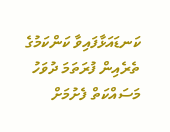ކަނޑައަޅާފައިވާ ކަންކަމުގެ ތެރެއިން ފުރަތަމަ ދުވަހު މަސައްކަތް ފެށުމަށް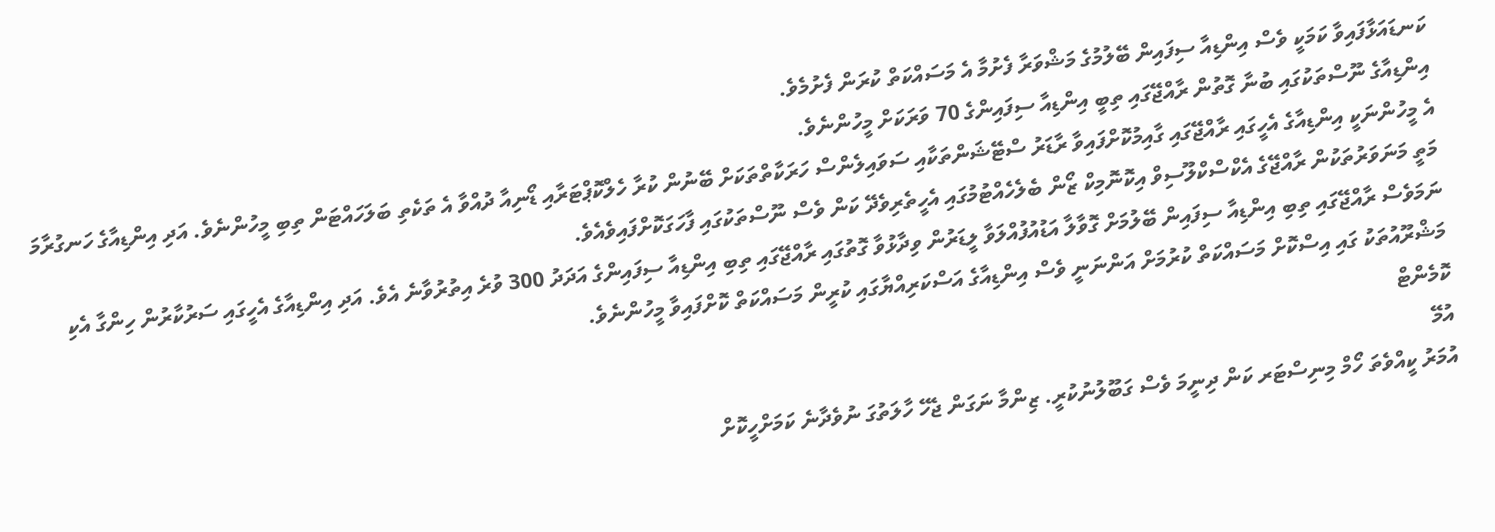ކަނޑައަޅާފައިވާ ކަމަކީ ވެސް އިންޑިއާ ސިފައިން ބޭލުމުގެ މަޝްވަރާ ފެށުމާ އެ މަސައްކަތް ކުރަން ފެށުމެވެ.
އިންޑިއާގެ ނޫސްތަކުގައި ބުނާ ގޮތުން ރާއްޖޭގައި ތިބީ އިންޑިއާ ސިފައިންގެ 70 ވަރަކަށް މީހުންނެވެ.
އެ މީހުންނަކީ އިންޑިއާގެ އެހީގައި ރާއްޖޭގައި ގާއިމުކޮށްފައިވާ ރާޑަރު ސްޓޭޝަންތަކާއި ސަވައިލެންސް ހަރަކާތްތަކަށް ބޭނުން ކުރާ ހެލްކޮޕްޓަރާއި ޑޯނިއާ ދުއްވާ އެ ތަކެތި ބަލަހައްޓަން ތިބި މީހުންނެވެ. އަދި އިންޑިއާގެ ހަނގުރާމަ މަތީ މަނަވަރުތަކުން ރާއްޖޭގެ އެކްސްކްލޫސިވް އިކޮނޮމިކް ޒޯން ބެލެހެއްޓުމުގައި އެހީތެރިވެދޭ ކަން ވެސް ނޫސްތަކުގައި ފާހަގަކޮށްފައިވެއެވެ.
ނަމަވެސް ރާއްޖޭގައި ތިބި އިންޑިއާ ސިފައިން ބޭލުމަށް ގޮވާލާ އަޑުއުފުއްލަވާ ލީޑަރުން ވިދާޅުވާ ގޮތުގައި ރާއްޖޭގައި ތިބި އިންޑިއާ ސިފައިންގެ އަދަދު 300 ވުރެ އިތުރުވާނެ އެވެ. އަދި އިންޑިއާގެ އެހީގައި ސަރުކާރުން ހިންގާ އެކި މަޝްރޫއުތަކު ގައި އިސްކޮށް މަސައްކަތް ކުރުމަށް އަންނަނީ ވެސް އިންޑިއާގެ އަސްކަރިއްޔާގައި ކުރީން މަސައްކަތް ކޮށްފައިވާ މީހުންނެވެ.
ކޮމެންޓް
އުމޭ
އުމަރު ކީއްވެތަ ހޯމް މިނިސްޓަރ ކަން ދިނީމަ ވެސް ގަބޫލުނުކުރީ. ޒިންމާ ނަގަން ޖެހޭ ހާލަތުގަ ނުވެދާނެ ކަމަށްހީކޮށް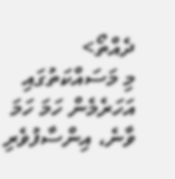ދެއްތޯ>
މި މަސައްކަތުގައި އަހަރެމެން ހަމަ ހަމަ ވާނެ، އިންސާފުވެރި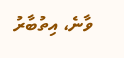ވާނެ، އިތުބާރު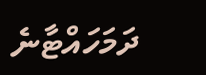ދަމަހައްޓާނެ